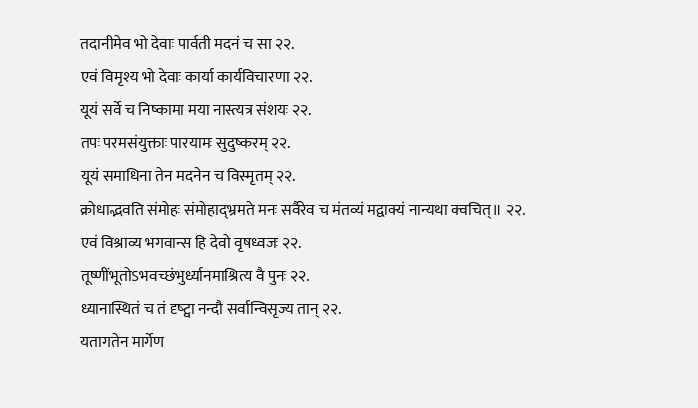तदानीमेव भो देवाः पार्वती मदनं च सा २२.
एवं विमृश्य भो देवाः कार्या कार्यविचारणा २२.
यूयं सर्वे च निष्कामा मया नास्त्यत्र संशयः २२.
तपः परमसंयुक्ताः पारयामः सुदुष्करम् २२.
यूयं समाधिना तेन मदनेन च विस्मृतम् २२.
क्रोधाद्भवति संमोहः संमोहाद्भ्रमते मनः सर्वैरेव च मंतव्यं मद्वाक्यं नान्यथा क्वचित्॥ २२.
एवं विश्राव्य भगवान्स हि देवो वृषध्वजः २२.
तूष्णींभूतोऽभवच्छंभुर्ध्यानमाश्रित्य वै पुनः २२.
ध्यानास्थितं च तं दृष्ट्वा नन्दौ सर्वान्विसृज्य तान् २२.
यतागतेन मार्गेण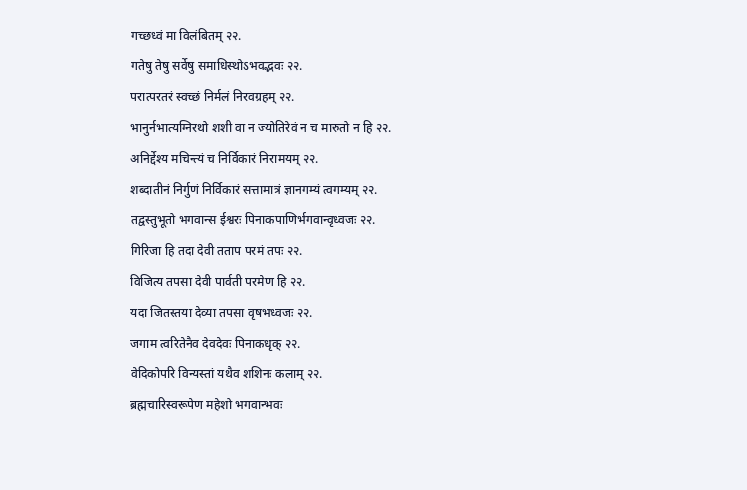गच्छध्वं मा विलंबितम् २२.
गतेषु तेषु सर्वेषु समाधिस्थोऽभवद्भवः २२.
परात्परतरं स्वच्छं निर्मलं निरवग्रहम् २२.
भानुर्नभात्यग्निरथो शशी वा न ज्योतिरेवं न च मारुतो न हि २२.
अनिर्द्देश्य मचिन्त्यं च निर्विकारं निरामयम् २२.
शब्दातीनं निर्गुणं निर्विकारं सत्तामात्रं ज्ञानगम्यं त्वगम्यम् २२.
तद्वस्तुभूतो भगवान्स ईश्वरः पिनाकपाणिर्भगवान्वृध्वजः २२.
गिरिजा हि तदा देवी तताप परमं तपः २२.
विजित्य तपसा देवी पार्वती परमेण हि २२.
यदा जितस्तया देव्या तपसा वृषभध्वजः २२.
जगाम त्वरितेनैव देवदेवः पिनाकधृक् २२.
वेदिकोपरि विन्यस्तां यथैव शशिनः कलाम् २२.
ब्रह्मचारिस्वरूपेण महेशो भगवान्भवः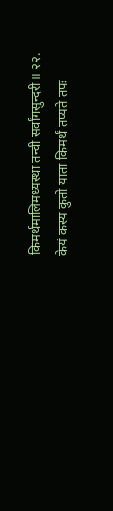किमर्थमालिमध्यस्था तन्वी सर्वांगसुन्दरी॥ २२.
केयं कस्य कुतो याता किमर्थं तप्यते तपः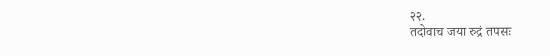२२.
तदोवाच जया रुद्रं तपसः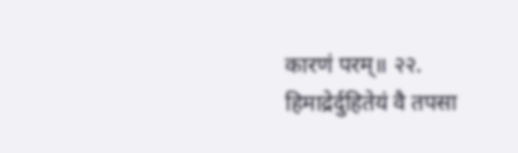कारणं परम्॥ २२.
हिमाद्रेर्दुहितेयं वै तपसा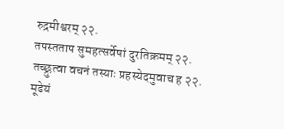रुद्रमीश्वरम् २२.
तपस्तताप सुमहत्सर्वेषां दुरतिक्रमम् २२.
तच्छ्रुत्वा वचनं तस्याः प्रहस्येदमुवाच ह २२.
मूढेयं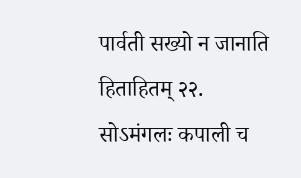पार्वती सख्यो न जानाति हिताहितम् २२.
सोऽमंगलः कपाली च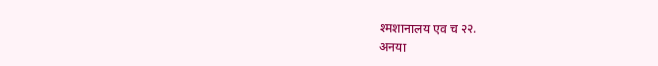श्मशानालय एव च २२.
अनया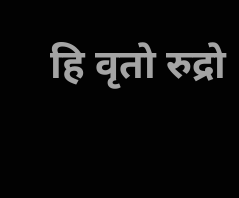हि वृतो रुद्रो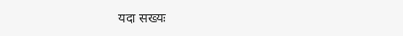यदा सख्यः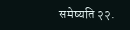समेष्यति २२.